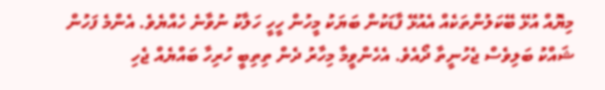މިޔޮއް އުޅޭ ބޭކަލުންތަކެއް އެއުޅޭ ފާޑަކުން ބަޔަކު މީހުން ހީހީ ހަލާކު ނުވާނެ ހެއްޔެވެ. އެންމެ ފަހުން ޝައްކު ބަލިވެސް ޖެހުނީތާ ދޯއެވެ. އެހެންވީމާ މިހާރު ދެން ތިތިބީ ހުރިހާ ބައްޔެއް ޖެހި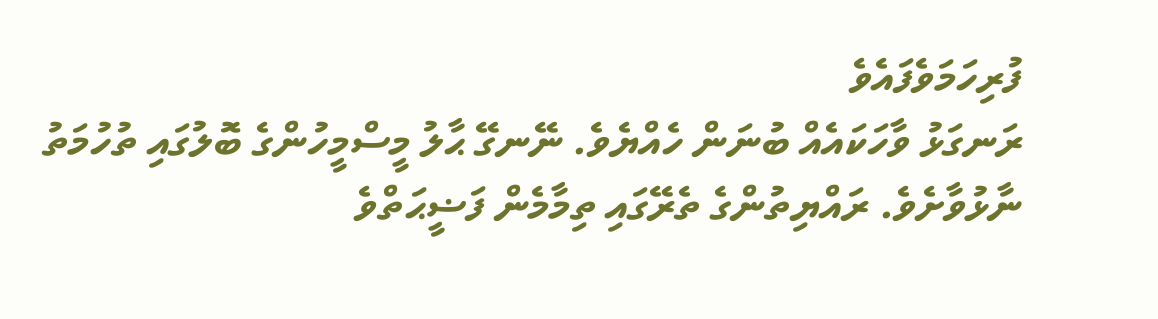ފުރިހަމަވެފައެވެ
ރަނގަޅު ވާހަކައެއް ބުނަން ހެއްޔެވެ. ނޭނގޭ ޙާލު މީސްމީހުންގެ ބޮލުގައި ތުހުމަތު ނާޅުވާށެވެ. ރައްޔިތުންގެ ތެރޭގައި ތިމާމެން ފަޟީޙަތްވެ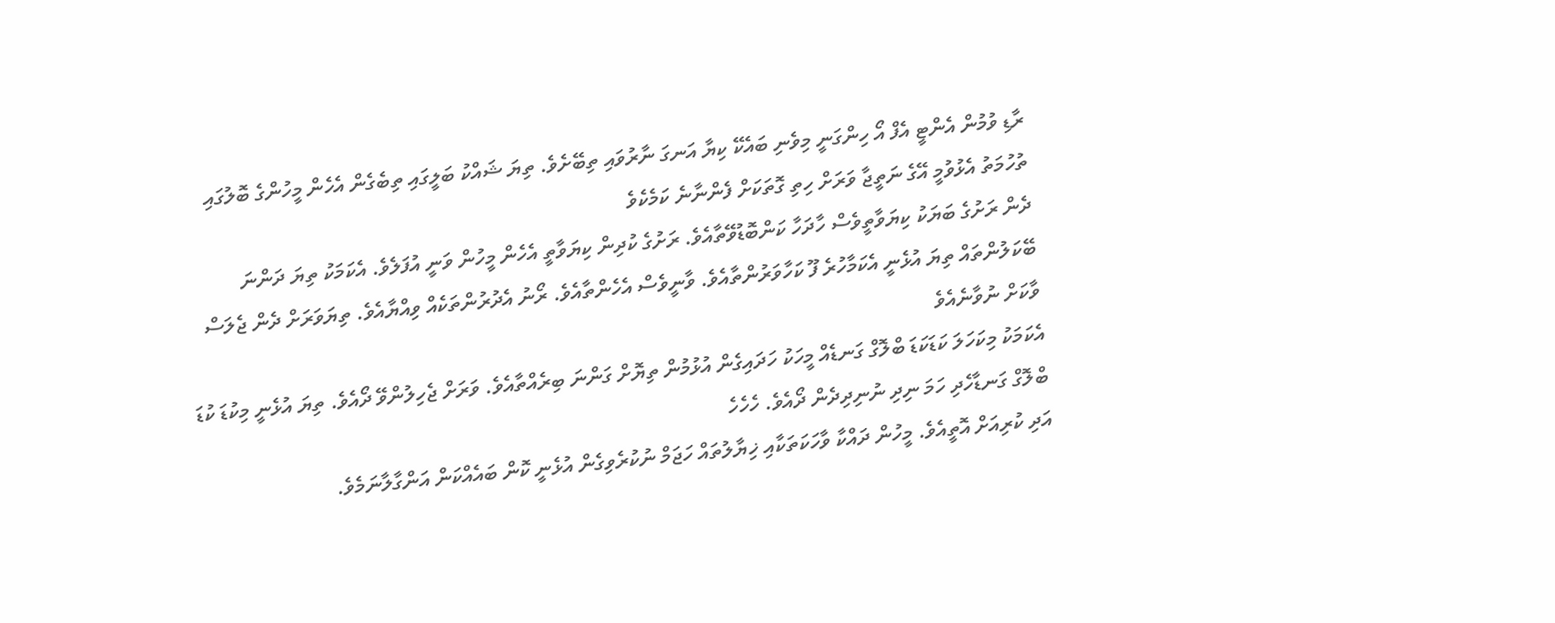ރާޑި ވުމުން އެންޓީ އެފް އޯ ހިންގަނީ މިވެނި ބައެކޭ ކިޔާ އަނގަ ނާރުވައި ތިބޭށެވެ. ތިޔަ ޝައްކު ބަލީގައި ތިބެގެން އެހެން މީހުންގެ ބޮލުގައި ތުހުމަތު އެޅުވުމީ އޭގެ ނަތީޖާ ވަރަށް ހިތި ގޮތަކަށް ފެންނާނެ ކަމެކެވެ
ދެން ރަށުގެ ބަޔަކު ކިޔަވާތީވެސް ހާދަހާ ކަންބޮޑުވޭތާއެވެ. ރަށުގެ ކުދިން ކިޔަވާތީ އެހެން މީހުން ވަނީ އުފަލެވެ. އެކަމަކު ތިޔަ ދަންނަ ބޭކަލުންތައް ތިޔަ އުޅެނީ އެކަމާހުރެ ފޫ ކަހާވަރުންތާއެވެ. ވާނީވެސް އެހެންތާއެވެ. ރޯނު އެދުރުންތަކެއް ވިއްޔާއެވެ. ތިޔަވަރަށް ދެން ޖެލަސް ވާކަށް ނުވާނެއެވެ
އެކަމަކު މިކަހަލަ ކަޑަކަޑަ ބްލޮގް ގަނޑެއް މީހަކު ހަދައިގެން އުޅުމުން ތިޔޮށް ގަންނަ ބިރެއްތާއެވެ. ވަރަށް ޖެހިލުންވޭ ދޯއެވެ. ތިޔަ އުޅެނީ މިކުޑަ ކުޑަ ބްލޮގް ގަނޑާހެދި ހަމަ ނިދި ނުނިދިދެން ދޯއެވެ. ހެހެހެ
އަދި ކުރިއަށް އޮތީއެވެ. މީހުން ދައްކާ ވާހަކަތަކާއި ޚިޔާލުތައް ހަޖަމް ނުކުރެވިގެން އުޅެނީ ކޮން ބައެއްކަން އަންގާލާނަމެވެ.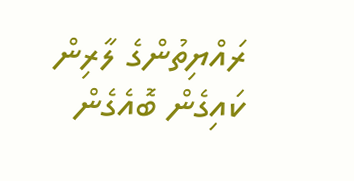ރައްޔިތުންގެ ލާރިން ކައިގެން ބޮއެގެން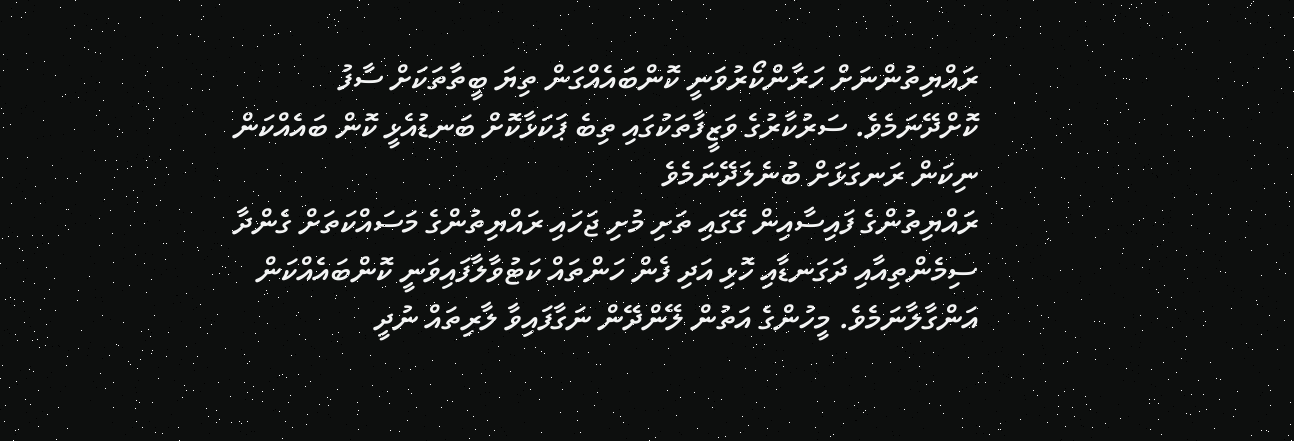ރައްޔިތުންނަށް ހަރާންކޯރުވަނީ ކޮންބައެއްގަން ތިޔަ ބީތާތަކަށް ސާފު ކޮށްދޭނަމެވެ. ސަރުކާރުގެ ވަޒީފާތަކުގައި ތިބެ ޕަކަޅާކޮށް ބަނޑުއެޅީ ކޮން ބައެއްކަން ނިކަން ރަނގަޅަށް ބުނެލަދޭނަމެވެ
ރައްޔިތުންގެ ފައިސާއިން ގޭގައި ތަށި މުށި ޖަހައި ރައްޔިތުންގެ މަސައްކަތަށް ގެންދާ ސިމެންތިއާއި ދަގަނޑާއި ހޮޅި އަދި ފެން ހަންތައް ކަޓުވާލާފައިވަނީ ކޮންބައެއްކަން އަންގާލާނަމެވެ. މީހުންގެ އަތުން ލޭންދޭން ނަގާފައިވާ ލާރިތައް ނުދީ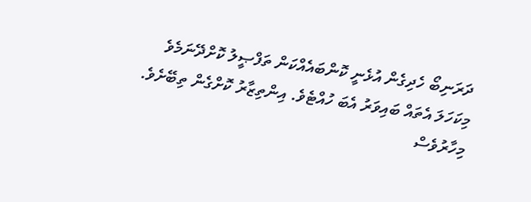ދަރަނިބޯ ހެދިގެން އުޅެނީ ކޮންބައެއްކަން ތަފްޞީލު ކޮށްދޭނަމެވެ
މިކަހަލަ އެތައް ބައިވަރު އެބަ ހުއްޓެވެ. އިންތިޒާރު ކޮށްގެން ތިބޭށެވެ. މިހާރުވެސް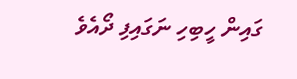ގައިން ހީބިހި ނަގައިފި ދޯއެވެ